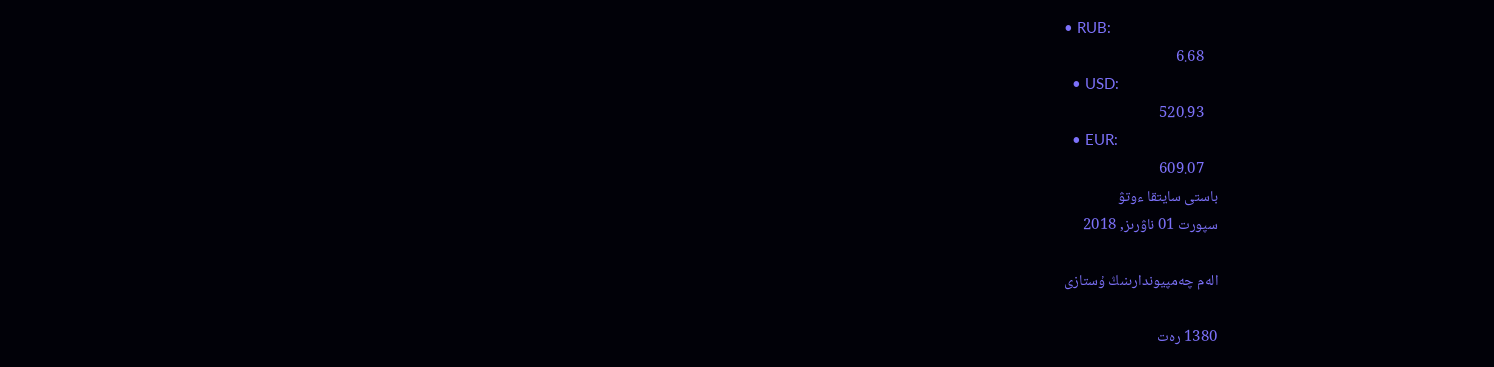• RUB:
    6.68
  • USD:
    520.93
  • EUR:
    609.07
باستى سايتقا ءوتۋ
سپورت 01 ناۋرىز, 2018

الەم چەمپيوندارىنىڭ ۇستازى

1380 رەت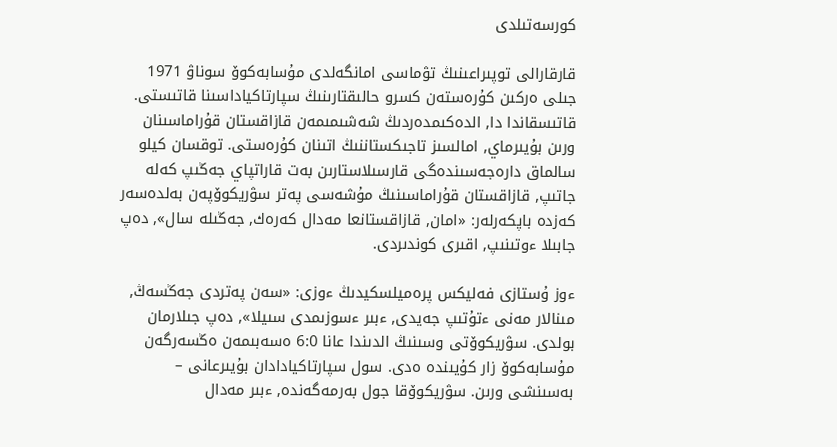كورسەتىلدى

قارقارالى توپىراعىنىڭ تۋماسى امانگەلدى مۇسابەكوۆ سوناۋ 1971 جىلى ەركىن كۇرەستەن كسرو حالىقتارىنىڭ سپارتاكياداسىنا قاتىستى. قاتىسقاندا دا, الدەكىمدەردىڭ شەشىمىمەن قازاقستان قۇراماسىنان ورىن بۇيىرماي, امالسىز تاجىكستاننىڭ اتىنان كۇرەستى. توقسان كيلو سالماق دارەجەسىندەگى قارسىلاستارىن بەت قاراتپاي جەڭىپ كەلە جاتىپ, قازاقستان قۇراماسىنىڭ مۇشەسى پەتر سۋريكوۆپەن بەلدەسەر كەزدە باپكەرلەر: «امان, قازاقستانعا مەدال كەرەك, جەڭىلە سال», دەپ جابىلا ءوتىنىپ, اقىرى كوندىردى.

ءوز ۇستازى فەليكس پرەميلسكيدىڭ ءوزى: «سەن پەتردى جەڭسەڭ, مىنالار مەنى ءتۇتىپ جەيدى, ءبىر ءسوزىمدى سىيلا», دەپ جىلارمان بولدى. سۋريكوۆتى وسىنىڭ الدىندا عانا 6:0 ەسەبىمەن ەڭسەرگەن مۇسابەكوۆ زار كۇيىندە ەدى. سول سپارتاكيادادان بۇيىرعانى – بەسىنشى ورىن. سۋريكوۆقا جول بەرمەگەندە, ءبىر مەدال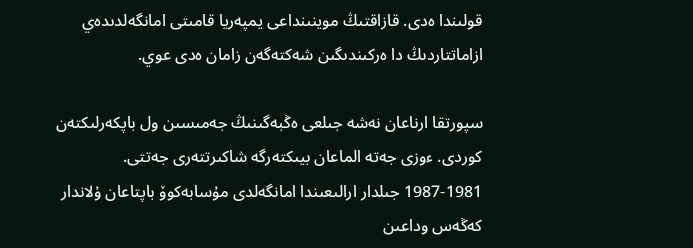قولىندا ەدى. قازاقتىڭ موينىنداعى يمپەريا قامىتى امانگەلدىدەي ازاماتتاردىڭ دا ەركىندىگىن شەكتەگەن زامان ەدى عوي.

سپورتقا ارناعان نەشە جىلعى ەڭبەگىنىڭ جەمىسىن ول باپكەرلىكتەن كوردى. ءوزى جەتە الماعان بيىكتەرگە شاكىرتتەرى جەتتى. 1981-1987 جىلدار ارالىعىندا امانگەلدى مۇسابەكوۆ باپتاعان ۇلاندار كەڭەس وداعىن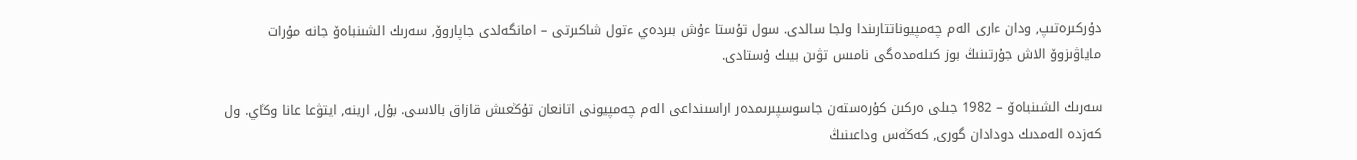دۇركىرەتىپ, ودان ءارى الەم چەمپيوناتتارىندا ولجا سالدى. سول تۇستا ءۇش بىردەي ءتول شاكىرتى – امانگەلدى جاپاروۆ, سەرىك الشىنباەۆ جانە مۇرات ماياۋىزوۆ الاش جۇرتىنىڭ بوز كىلەمدەگى نامىس تۋىن بيىك ۇستادى.

سەرىك الشىنباەۆ – 1982 جىلى ەركىن كۇرەستەن جاسوسپىرىمدەر اراسىنداعى الەم چەمپيونى اتانعان تۇڭعىش قازاق بالاسى. بۇل, ارينە, ايتۋعا عانا وڭاي. ول كەزدە الەمدىك دودادان گورى, كەڭەس وداعىنىڭ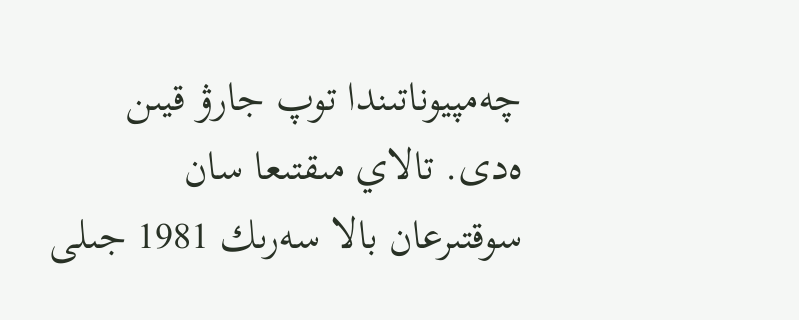چەمپيوناتىندا توپ جارۋ قيىن ەدى. تالاي مىقتىعا سان سوقتىرعان بالا سەرىك 1981 جىلى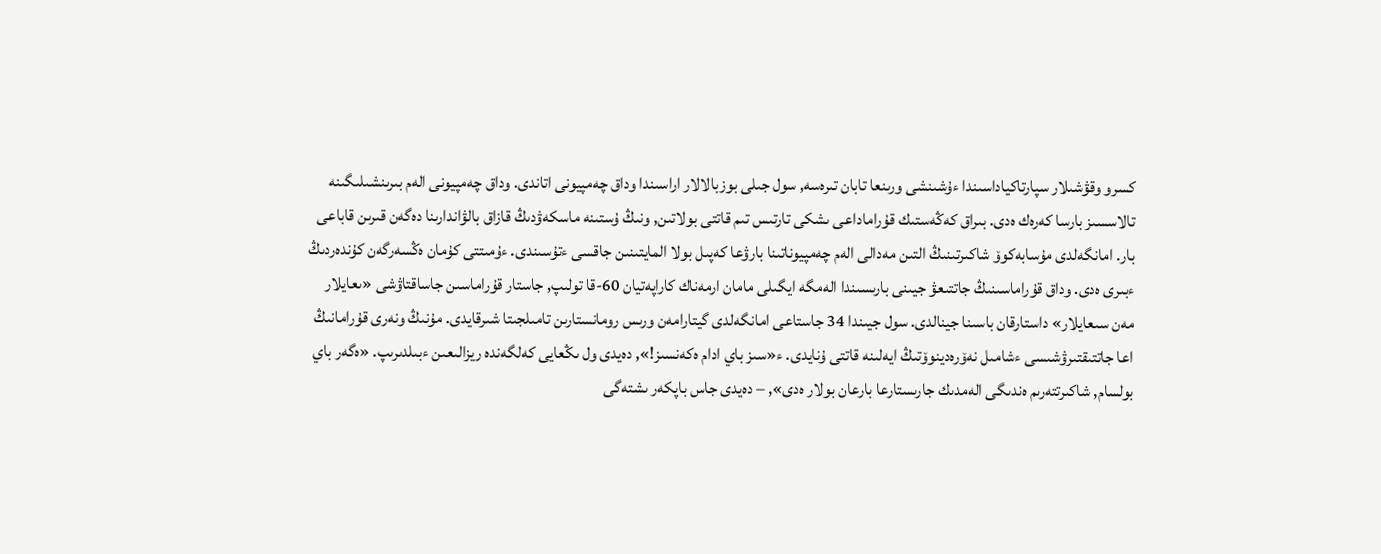كسرو وقۋشىلار سپارتاكياداسىندا ءۇشىنشى ورىنعا تابان تىرەسە, سول جىلى بوزبالالار اراسىندا وداق چەمپيونى اتاندى. وداق چەمپيونى الەم بىرىنشىلىگىنە تالاسسىز بارسا كەرەك ەدى. بىراق كەڭەستىك قۇراماداعى ىشكى تارتىس تىم قاتتى بولاتىن, ونىڭ ۇستىنە ماسكەۋدىڭ قازاق بالۋاندارىنا دەگەن قىرىن قاباعى بار. امانگەلدى مۇسابەكوۆ شاكىرتىنىڭ التىن مەدالى الەم چەمپيوناتىنا بارۋعا كەپىل بولا المايتىنىن جاقسى ءتۇسىندى. ءۇمىتتى كۇمان ەڭسەرگەن كۇندەردىڭ ءبىرى ەدى. وداق قۇراماسىنىڭ جاتتىعۋ جيىنى بارىسىندا الەمگە ايگىلى مامان ارمەناك كاراپەتيان 60-قا تولىپ, جاستار قۇراماسىن جاساقتاۋشى «ىعايلار مەن سىعايلار» داستارقان باسىنا جينالدى. سول جيىندا 34 جاستاعى امانگەلدى گيتارامەن ورىس رومانستارىن تامىلجىتا شىرقايدى. مۇنىڭ ونەرى قۇرامانىڭ اعا جاتتىقتىرۋشىسى ءشامىل نەۆرەدينوۆتىڭ ايەلىنە قاتتى ۇنايدى. ء«سىز باي ادام ەكەنسىز!», دەيدى ول ىڭعايى كەلگەندە ريزالىعىن ءبىلدىرىپ. «ەگەر باي بولسام, شاكىرتتەرىم ەندىگى الەمدىك جارىستارعا بارعان بولار ەدى», – دەيدى جاس باپكەر ىشتەگى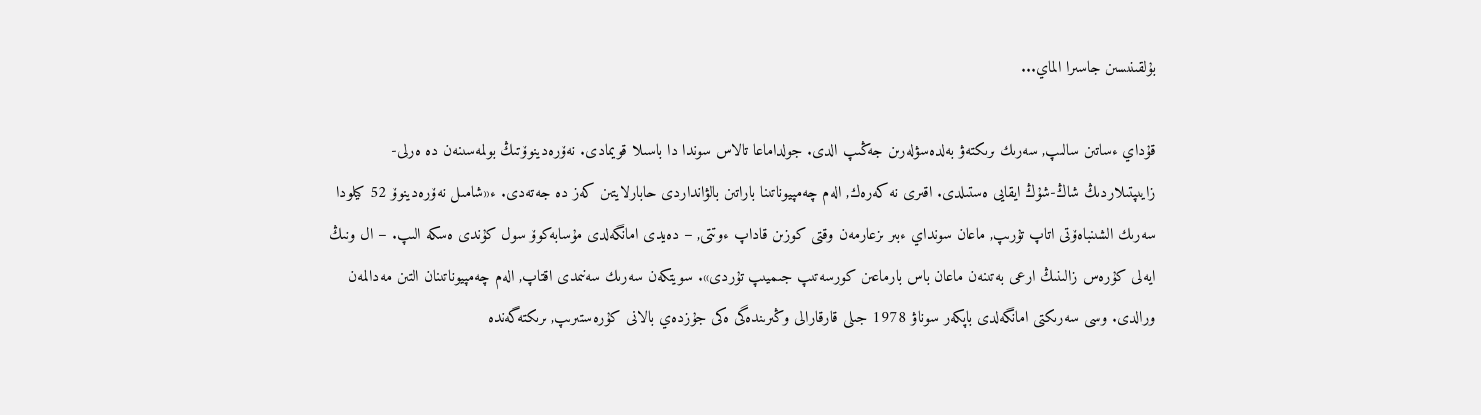بۇلقىنىسىن جاسىرا الماي...

قۇداي ءساتىن سالىپ, سەرىك ىرىكتەۋ بەلدەسۋلەرىن جەڭىپ الدى. جولداماعا تالاس سوندا دا باسىلا قويمادى. نەۆرەدينوۆتىڭ بولمەسىنەن دە ەرلى-زايىپتىلاردىڭ شاڭ-شۇڭ ايقايى ەستىلدى. اقىرى نە كەرەك, الەم چەمپيوناتىنا باراتىن بالۋانداردى حابارلايتىن كەز دە جەتەدى. ء«شامىل نەۆرەدينوۆ 52 كيلودا سەرىك الشىنباەۆتى اتاپ تۇرىپ, ماعان سونداي ءبىر ىزعارمەن وقتى كوزىن قاداپ ءوتتى, – دەيدى امانگەلدى مۇسابەكوۆ سول كۇندى ەسكە الىپ. – ال ونىڭ ايەلى كۇرەس زالىنىڭ ارعى بەتىنەن ماعان باس بارماعىن كورسەتىپ جىميىپ تۇردى». سويتكەن سەرىك سەنىمدى اقتاپ, الەم چەمپيوناتىنان التىن مەدالمەن ورالدى. وسى سەرىكتى امانگەلدى باپكەر سوناۋ 1978 جىلى قارقارالى وڭىرىندەگى ەكى جۇزدەي بالانى كۇرەستىرىپ, ىرىكتەگەندە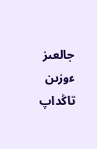جالعىز ءوزىن تاڭداپ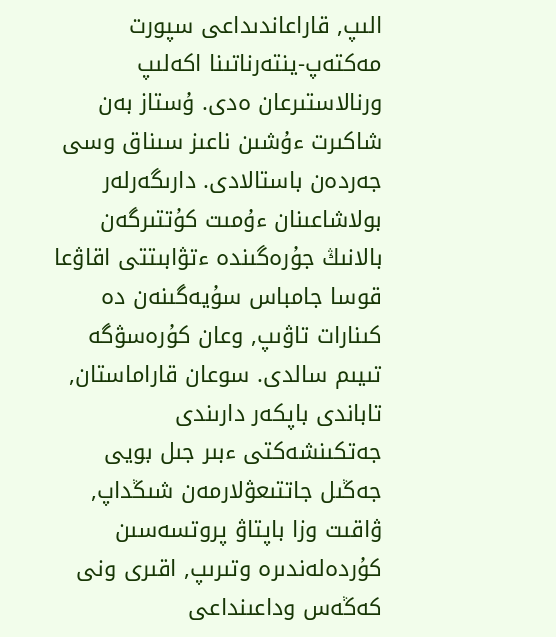الىپ, قاراعاندىداعى سپورت مەكتەپ-ينتەرناتىنا اكەلىپ ورنالاستىرعان ەدى. ۇستاز بەن شاكىرت ءۇشىن ناعىز سىناق وسى جەردەن باستالادى. دارىگەرلەر بولاشاعىنان ءۇمىت كۇتتىرگەن بالانىڭ جۇرەگىندە ءتۋابىتتى اقاۋعا قوسا جامباس سۇيەگىنەن دە كىنارات تاۋىپ, وعان كۇرەسۋگە تىيىم سالدى. سوعان قاراماستان, تاباندى باپكەر دارىندى جەتكىنشەكتى ءبىر جىل بويى جەڭىل جاتتىعۋلارمەن شىڭداپ, ۋاقىت وزا باپتاۋ پروتسەسىن كۇردەلەندىرە وتىرىپ, اقىرى ونى كەڭەس وداعىنداعى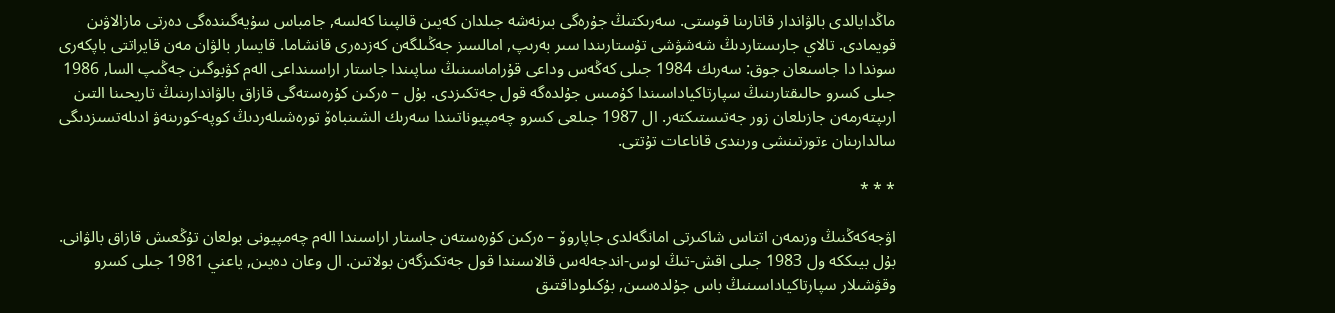ماڭدايالدى بالۋاندار قاتارىنا قوستى. سەرىكتىڭ جۇرەگى بىرنەشە جىلدان كەيىن قالپىنا كەلسە, جامباس سۇيەگىندەگى دەرتى مازالاۋىن قويمادى. تالاي جارىستاردىڭ شەشۋشى تۇستارىندا سىر بەرىپ, امالسىز جەڭىلگەن كەزدەرى قانشاما. قايسار بالۋان مەن قايراتتى باپكەرى سوندا دا جاسىعان جوق: سەرىك 1984 جىلى كەڭەس وداعى قۇراماسىنىڭ ساپىندا جاستار اراسىنداعى الەم كۋبوگىن جەڭىپ السا, 1986 جىلى كسرو حالىقتارىنىڭ سپارتاكياداسىندا كۇمىس جۇلدەگە قول جەتكىزدى. بۇل – ەركىن كۇرەستەگى قازاق بالۋاندارىنىڭ تاريحىنا التىن ارىپتەرمەن جازىلعان زور جەتىستىكتەر. ال 1987 جىلعى كسرو چەمپيوناتىندا سەرىك الشىنباەۆ تورەشىلەردىڭ كوپە-كورىنەۋ ادىلەتسىزدىگى سالدارىنان ءتورتىنشى ورىندى قاناعات تۇتتى.

* * *

اۋجەكەڭنىڭ وزىمەن اتتاس شاكىرتى امانگەلدى جاپاروۆ – ەركىن كۇرەستەن جاستار اراسىندا الەم چەمپيونى بولعان تۇڭعىش قازاق بالۋانى. بۇل بيىككە ول 1983 جىلى اقش-تىڭ لوس-اندجەلەس قالاسىندا قول جەتكىزگەن بولاتىن. ال وعان دەيىن, ياعني 1981 جىلى كسرو وقۋشىلار سپارتاكياداسىنىڭ باس جۇلدەسىن, بۇكىلوداقتىق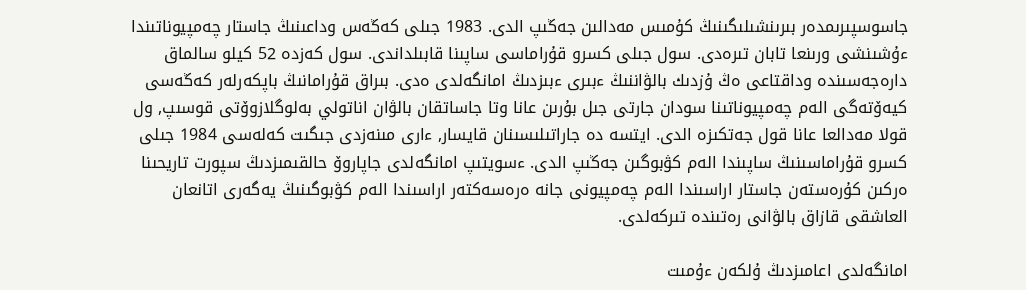جاسوسپىرىمدەر بىرىنشىلىگىنىڭ كۇمىس مەدالىن جەڭىپ الدى. 1983 جىلى كەڭەس وداعىنىڭ جاستار چەمپيوناتىندا ءۇشىنشى ورىنعا تابان تىرەدى. سول جىلى كسرو قۇراماسى ساپىنا قابىلداندى. سول كەزدە 52 كيلو سالماق دارەجەسىندە وداقتاعى ەڭ ۇزدىك بالۋاننىڭ ءبىرى ءبىزدىڭ امانگەلدى ەدى. بىراق قۇرامانىڭ باپكەرلەر كەڭەسى كيەۆتەگى الەم چەمپيوناتىنا سودان جارتى جىل بۇرىن عانا وتا جاساتقان بالۋان اناتولي بەلوگلازوۆتى قوسىپ, ول قولا مەدالعا عانا قول جەتكىزە الدى. ايتسە دە جاراتىلىسىنان قايسار, ءارى مىنەزدى جىگىت كەلەسى 1984 جىلى كسرو قۇراماسىنىڭ ساپىندا الەم كۋبوگىن جەڭىپ الدى. ءسويتىپ امانگەلدى جاپاروۆ حالقىمىزدىڭ سپورت تاريحىنا ەركىن كۇرەستەن جاستار اراسىندا الەم چەمپيونى جانە ەرەسەكتەر اراسىندا الەم كۋبوگىنىڭ يەگەرى اتانعان العاشقى قازاق بالۋانى رەتىندە تىركەلدى.

امانگەلدى اعامىزدىڭ ۇلكەن ءۇمىت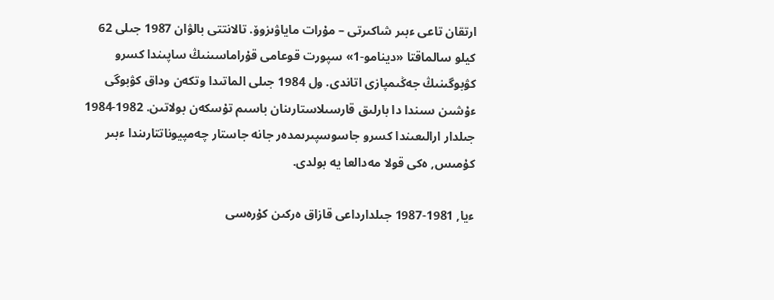ارتقان تاعى ءبىر شاكىرتى – مۇرات ماياۋىزوۆ. تالانتتى بالۋان 1987 جىلى 62 كيلو سالماقتا «دينامو-1» سپورت قوعامى قۇراماسىنىڭ ساپىندا كسرو كۋبوگىنىڭ جەڭىمپازى اتاندى. ول 1984 جىلى الماتىدا وتكەن وداق كۋبوگى ءۇشىن سىندا دا بارلىق قارسىلاستارىنان باسىم تۇسكەن بولاتىن. 1982-1984 جىلدار ارالىعىندا كسرو جاسوسپىرىمدەر جانە جاستار چەمپيوناتتارىندا ءبىر كۇمىس, ەكى قولا مەدالعا يە بولدى.

ءيا, 1981-1987 جىلدارداعى قازاق ەركىن كۇرەسى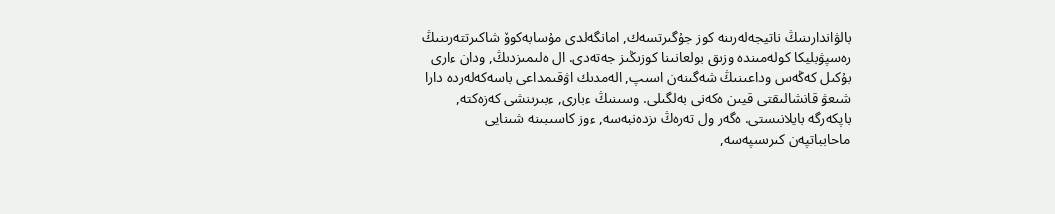بالۋاندارىنىڭ ناتيجەلەرىنە كوز جۇگىرتسەك, امانگەلدى مۇسابەكوۆ شاكىرتتەرىنىڭ رەسپۋبليكا كولەمىندە وزىق بولعانىنا كوزىڭىز جەتەدى. ال ەلىمىزدىڭ, ودان ءارى بۇكىل كەڭەس وداعىنىڭ شەگىنەن اسىپ, الەمدىك اۋقىمداعى باسەكەلەردە دارا شىعۋ قانشالىقتى قيىن ەكەنى بەلگىلى. وسىنىڭ ءبارى, ءبىرىنشى كەزەكتە, باپكەرگە بايلانىستى. ەگەر ول تەرەڭ ىزدەنبەسە, ءوز كاسىبىنە شىنايى ماحابباتپەن كىرىسپەسە,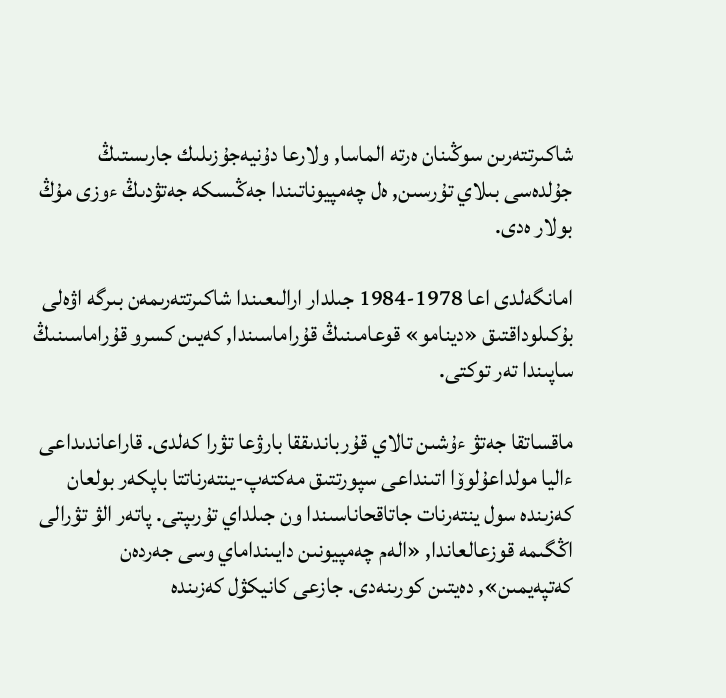شاكىرتتەرىن سوڭىنان ەرتە الماسا, ولارعا دۇنيەجۇزىلىك جارىستىڭ جۇلدەسى بىلاي تۇرسىن, ەل چەمپيوناتىندا جەڭىسكە جەتۋدىڭ ءوزى مۇڭ بولار ەدى.

امانگەلدى اعا 1978-1984 جىلدار ارالىعىندا شاكىرتتەرىمەن بىرگە اۋەلى بۇكىلوداقتىق «دينامو» قوعامىنىڭ قۇراماسىندا, كەيىن كسرو قۇراماسىنىڭ ساپىندا تەر توكتى.

ماقساتقا جەتۋ ءۇشىن تالاي قۇرباندىققا بارۋعا تۋرا كەلدى. قاراعاندىداعى ءاليا مولداعۇلوۆا اتىنداعى سپورتتىق مەكتەپ-ينتەرناتتا باپكەر بولعان كەزىندە سول ينتەرنات جاتاقحاناسىندا ون جىلداي تۇرىپتى. پاتەر الۋ تۋرالى اڭگىمە قوزعالعاندا, «الەم چەمپيونىن دايىنداماي وسى جەردەن كەتپەيمىن», دەيتىن كورىنەدى. جازعى كانيكۋل كەزىندە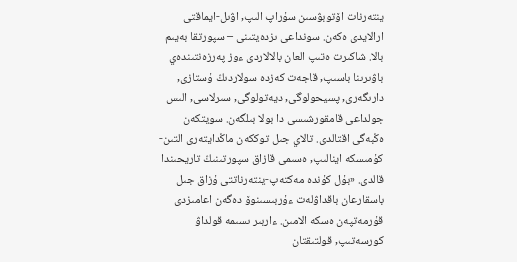ينتەرنات اۆتوبۋسىن سۇراپ الىپ, اۋىل-ايماقتى ارالايدى ەكەن. سونداعى ىزدەيتىنى – سپورتقا بەيىم بالا. شاكىرت ەتىپ العان بالالاردى ءوز پەرزەنتىندەي باۋىرىنا باسىپ, قاجەت كەزدە سولاردىڭ ۇستازى, دارىگەرى, پسيحولوگى, ديەتولوگى, سىرلاسى, الىس جولداعى قامقورشىسى دا بولا بىلگەن. سويتكەن ەڭبەگى اقتالدى. تالاي جىل توككەن ماڭدايتەرى التىن-كۇمىسكە اينالىپ, ەسىمى قازاق سپورتىنىڭ تاريحىندا قالدى. «بۇل كۇندە مەكتەپ-ينتەرناتتى ۇزاق جىل باسقارعان باقداۋلەت ءۇربىسىنوۆ دەگەن اعامىزدى قۇرمەتپەن ەسكە الامىن. ءاربىر ىسىمە قولداۋ كورسەتىپ, قولتىقتان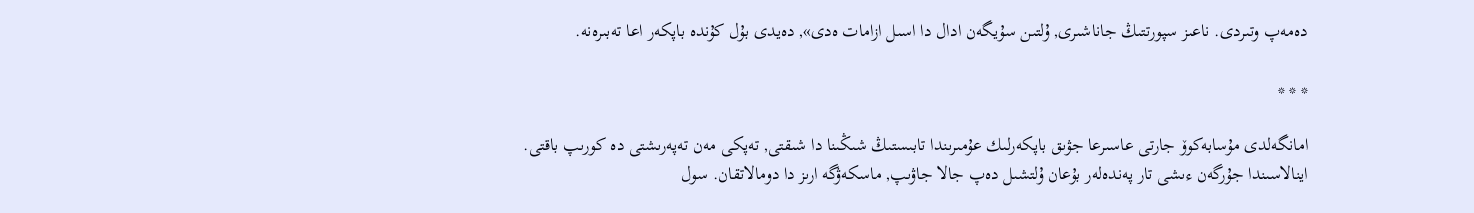دەمەپ وتىردى. ناعىز سپورتتىڭ جاناشىرى, ۇلتىن سۇيگەن ادال دا اسىل ازامات ەدى», دەيدى بۇل كۇندە باپكەر اعا تەبىرەنە.

* * *

امانگەلدى مۇسابەكوۆ جارتى عاسىرعا جۋىق باپكەرلىك عۇمىرىندا تابىستىڭ شىڭىنا دا شىقتى, تەپكى مەن تەپەرىشتى دە كورىپ باقتى. اينالاسىندا جۇرگەن ءىشى تار پەندەلەر بۇعان ۇلتشىل دەپ جالا جاۋىپ, ماسكەۋگە ارىز دا دومالاتقان. سول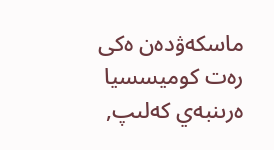ماسكەۋدەن ەكى رەت كوميسسيا ەرىنبەي كەلىپ,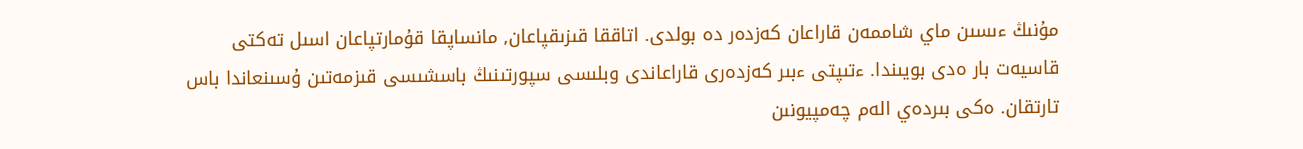مۇنىڭ ءىسىن ماي شاممەن قاراعان كەزدەر دە بولدى. اتاققا قىزىقپاعان, مانساپقا قۇمارتپاعان اسىل تەكتى قاسيەت بار ەدى بويىندا. ءتىپتى ءبىر كەزدەرى قاراعاندى وبلىسى سپورتىنىڭ باسشىسى قىزمەتىن ۇسىنعاندا باس تارتقان. ەكى بىردەي الەم چەمپيونىن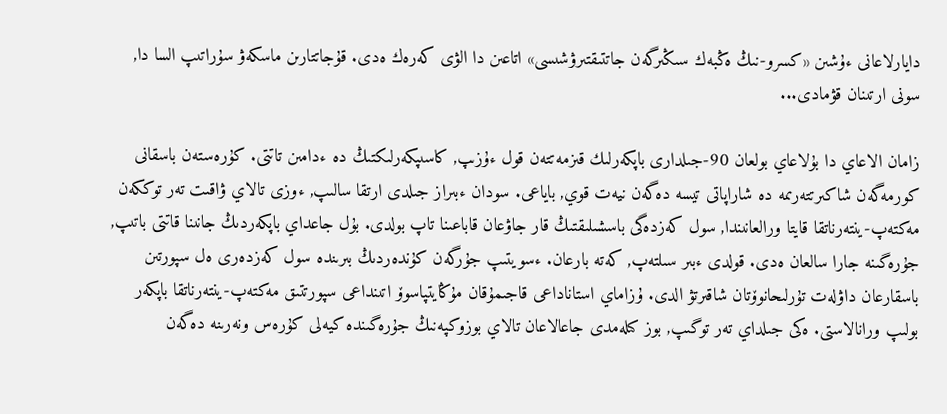دايارلاعانى ءۇشىن «كسرو-نىڭ ەڭبەك سىڭىرگەن جاتتىقتىرۋشىسى» اتاعىن دا الۋى كەرەك ەدى. قۇجاتتارىن ماسكەۋ سۇراتىپ السا دا, سونى ارتىنان قۋمادى...

زامان الاعاي دا بۇلاعاي بولعان 90-جىلدارى باپكەرلىك قىزمەتتەن قول ءۇزىپ, كاسىپكەرلىكتىڭ دە ءدامىن تاتتى. كۇرەستەن باسقانى كورمەگەن شاكىرتتەرىمە دە شاراپاتى تيسە دەگەن نيەت قوي, باياعى. سودان ءبىراز جىلدى ارتقا سالىپ, ءوزى تالاي ۋاقىت تەر توككەن مەكتەپ-ينتەرناتقا قايتا ورالعانىندا, سول كەزدەگى باسشىلىقتىڭ قار جاۋعان قاباعىنا تاپ بولدى. بۇل جاعداي باپكەردىڭ جانىنا قاتتى باتىپ, جۇرەگىنە جارا سالعان ەدى. قولدى ءبىر سىلتەپ, كەتە بارعان. ءسويتىپ جۇرگەن كۇندەردىڭ بىرىندە سول كەزدەرى ەل سپورتىن باسقارعان داۋلەت تۇرلىحانوۆتان شاقىرتۋ الدى. ۇزاماي استاناداعى قاجىمۇقان مۇڭايتپاسوۆ اتىنداعى سپورتتىق مەكتەپ-ينتەرناتقا باپكەر بولىپ ورانالاستى. ەكى جىلداي تەر توگىپ, بوز كىلەمدى جاعالاعان تالاي بوزوكپەنىڭ جۇرەگىندە كيەلى كۇرەس ونەرىنە دەگەن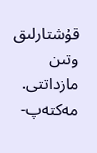قۇشتارلىق وتىن مازداتتى. مەكتەپ-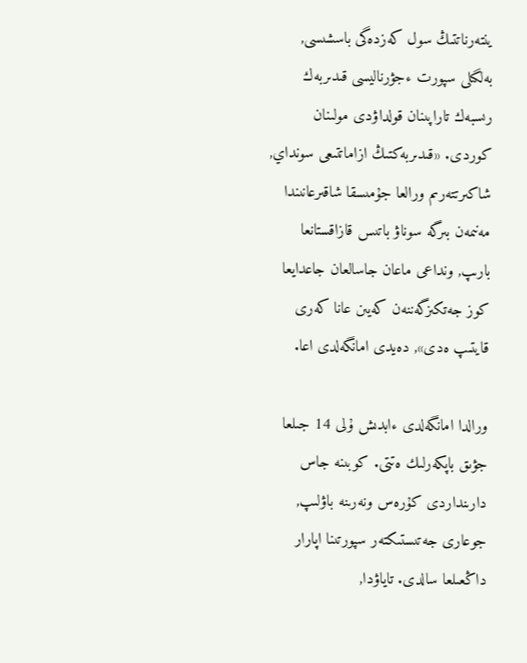ينتەرناتتىڭ سول كەزدەگى باسشىسى, بەلگىلى سپورت ءجۋرناليسى قىدىربەك رىسبەك تاراپىنان قولداۋدى مولىنان كوردى. «قىدىربەكتىڭ ازاماتتىعى سونداي, شاكىرتتەرىم ورالعا جۇمىسقا شاقىرعانىندا مەنىمەن بىرگە سوناۋ باتىس قازاقستانعا بارىپ, ونداعى ماعان جاسالعان جاعدايعا كوز جەتكىزگەننەن كەيىن عانا كەرى قايتىپ ەدى», دەيدى امانگەلدى اعا.

ورالدا امانگەلدى ءابدىش ۇلى 14 جىلعا جۋىق باپكەرلىك ەتتى. كوبىنە جاس دارىنداردى كۇرەس ونەرىنە باۋلىپ, جوعارى جەتىستىكتەر سپورتىنا اپارار داڭعىلعا سالدى. تاياۋدا,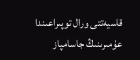قاسيەتتى ورال توپىراعىندا عۇمىرىنىڭ جاسامپاز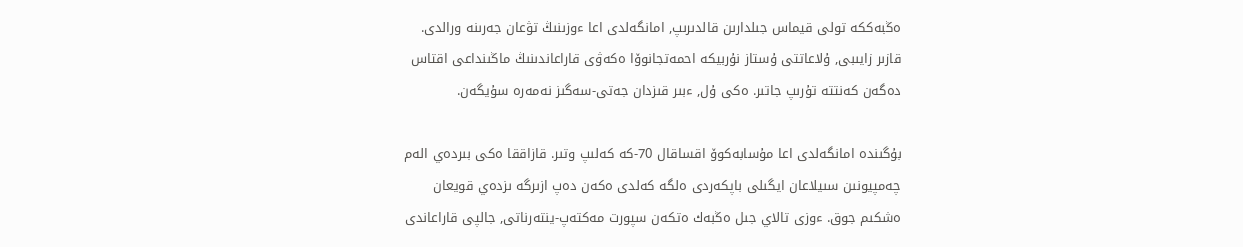ەڭبەككە تولى قيماس جىلدارىن قالدىرىپ, امانگەلدى اعا ءوزىنىڭ تۋعان جەرىنە ورالدى. قازىر زايىبى, ۇلاعاتتى ۇستاز نۇربيكە احمەتجانوۆا ەكەۋى قاراعاندىنىڭ ماڭىنداعى اقتاس دەگەن كەنتتە تۇرىپ جاتىر. ەكى ۇل, ءبىر قىزدان جەتى-سەگىز نەمەرە سۇيگەن.

بۇگىندە امانگەلدى اعا مۇسابەكوۆ اقساقال 70-كە كەلىپ وتىر. قازاققا ەكى بىردەي الەم چەمپيونىن سىيلاعان ايگىلى باپكەردى ەلگە كەلدى ەكەن دەپ ازىرگە ىزدەي قويعان ەشكىم جوق. ءوزى تالاي جىل ەڭبەك ەتكەن سپورت مەكتەپ-ينتەرناتى, جالپى قاراعاندى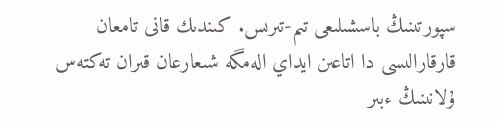سپورتىنىڭ باسشىلىعى تىم-تىرىس. كىندىك قانى تامعان قارقارالىسى دا اتاعىن ايداي الەمگە شىعارعان قىران تەكتەس ۇلانىنىڭ ءبىر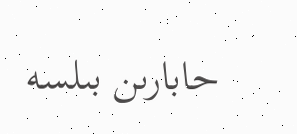حابارىن بىلسە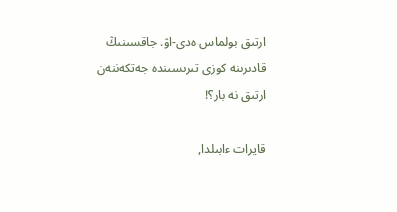ارتىق بولماس ەدى-اۋ. جاقسىنىڭ قادىرىنە كوزى تىرىسىندە جەتكەننەن ارتىق نە بار؟!

قايرات ءابىلدا,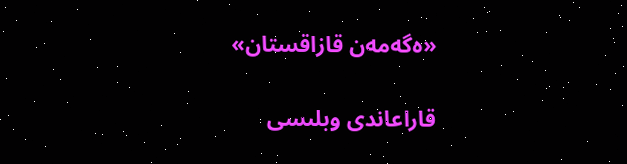«ەگەمەن قازاقستان»

قاراعاندى وبلىسى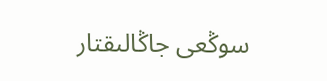سوڭعى جاڭالىقتار